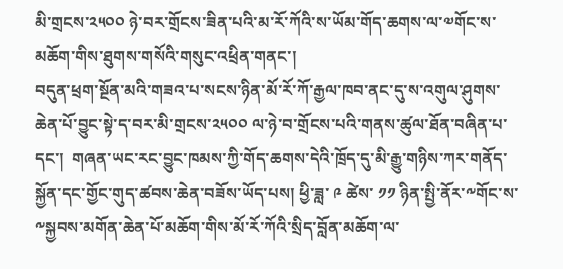མི་གྲངས་༢༥༠༠ ཉེ་བར་གྲོངས་ཟིན་པའི་མ་རོ་ཀོའི་ས་ཡོམ་གོད་ཆགས་ལ་༧གོང་ས་མཆོག་གིས་ཐུགས་གསོའི་གསུང་འཕྲིན་གནང་།
བདུན་ཕྲག་སྔོན་མའི་གཟའ་པ་སངས་ཉིན་མོ་རོ་ཀོ་རྒྱལ་ཁབ་ནང་དུ་ས་འགུལ་ཤུགས་ཆེན་པོ་བྱུང་སྟེ་ད་བར་མི་གྲངས་༢༥༠༠ ལ་ཉེ་བ་གྲོངས་པའི་གནས་ཚུལ་ཐོན་བཞིན་པ་དང་།  གཞན་ཡང་རང་བྱུང་ཁམས་ཀྱི་གོད་ཆགས་དེའི་ཁྲོད་དུ་མི་རྒྱུ་གཉིས་ཀར་གནོད་སྐྱོན་དང་གྱོང་གུད་ཚབས་ཆེན་བཟོས་ཡོད་པས། ཕྱི་ཟླ་ ༩ ཚེས་ ༡༡ ཉིན་སྤྱི་ནོར་༸གོང་ས་༸སྐྱབས་མགོན་ཆེན་པོ་མཆོག་གིས་མོ་རོ་ཀོའི་སྲིད་བློན་མཆོག་ལ་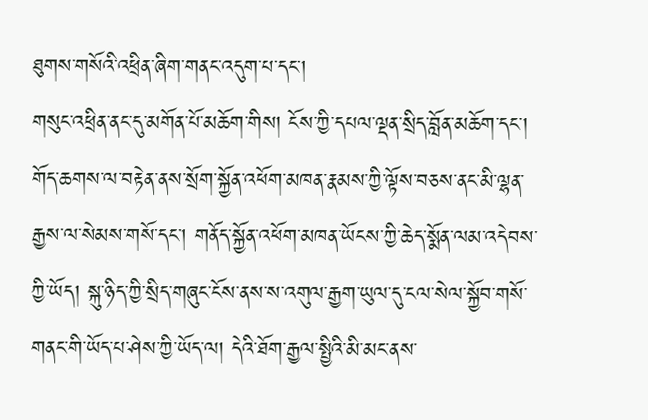ཐུགས་གསོའི་འཕྲིན་ཞིག་གནང་འདུག་པ་དང་།
གསུང་འཕྲིན་ནང་དུ་མགོན་པོ་མཆོག་གིས། ངོས་ཀྱི་དཔལ་ལྡན་སྲིད་བློན་མཆོག་དང་། གོད་ཆགས་ལ་བརྟེན་ནས་སྲོག་སྐྱོན་འཕོག་མཁན་རྣམས་ཀྱི་ལྟོས་བཅས་ནང་མི་ལྷན་རྒྱས་ལ་སེམས་གསོ་དང་། གནོད་སྐྱོན་འཕོག་མཁན་ཡོངས་ཀྱི་ཆེད་སྨོན་ལམ་འདེབས་ཀྱི་ཡོད། སྐུ་ཉིད་ཀྱི་སྲིད་གཞུང་ངོས་ནས་ས་འགུལ་རྒྱག་ཡུལ་དུ་ངལ་སེལ་སྐྱོབ་གསོ་གནང་གི་ཡོད་པ་ཤེས་ཀྱི་ཡོད་ལ། དེའི་ཐོག་རྒྱལ་སྤྱིའི་མི་མང་ནས་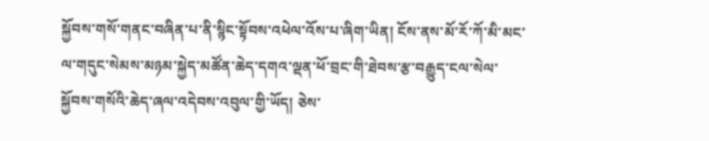སྐྱོབས་གསོ་གནང་བཞིན་པ་ནི་སྙིང་སྟོབས་འཕེལ་འོས་པ་ཞིག་ཡིན། ངོས་ནས་མོ་རོ་ཀོ་མི་མང་ལ་གདུང་སེམས་མཉམ་སྐྱེད་མཚོན་ཆེད་དགའ་ལྡན་ཕོ་བྲང་གི་ཐེབས་རྩ་བརྒྱུད་ངལ་སེལ་སྐྱོབས་གསོའི་ཆེད་ཞལ་འདེབས་འབུལ་གྱི་ཡོད། ཅེས་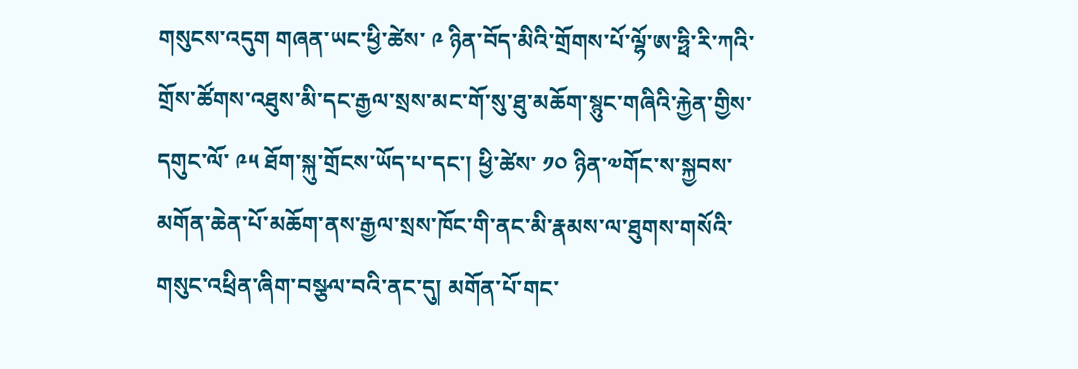གསུངས་འདུག གཞན་ཡང་ཕྱི་ཚེས་ ༩ ཉིན་བོད་མིའི་གྲོགས་པོ་ལྷོ་ཨ་ཧྥི་རི་ཀའི་གྲོས་ཚོགས་འཐུས་མི་དང་རྒྱལ་སྲས་མང་གོ་སུ་ཐུ་མཆོག་སྙུང་གཞིའི་རྐྱེན་གྱིས་དགུང་ལོ་ ༩༥ ཐོག་སྐུ་གྲོངས་ཡོད་པ་དང་། ཕྱི་ཚེས་ ༡༠ ཉིན་༧གོང་ས་སྐྱབས་མགོན་ཆེན་པོ་མཆོག་ནས་རྒྱལ་སྲས་ཁོང་གི་ནང་མི་རྣམས་ལ་ཐུགས་གསོའི་གསུང་འཕྲིན་ཞིག་བསྩལ་བའི་ནང་དུ། མགོན་པོ་གང་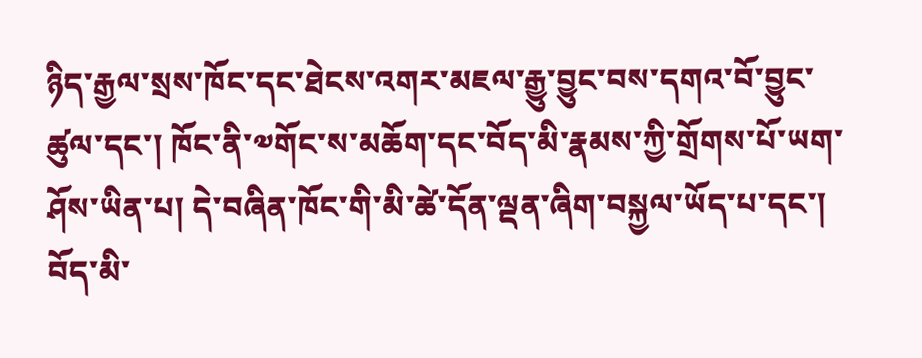ཉིད་རྒྱལ་སྲས་ཁོང་དང་ཐེངས་འགར་མཇལ་རྒྱུ་བྱུང་བས་དགའ་བོ་བྱུང་ཚུལ་དང་། ཁོང་ནི་༧གོང་ས་མཆོག་དང་བོད་མི་རྣམས་ཀྱི་གྲོགས་པོ་ཡག་ཤོས་ཡིན་པ། དེ་བཞིན་ཁོང་གི་མི་ཚེ་དོན་ལྡན་ཞིག་བསྐྱལ་ཡོད་པ་དང་། བོད་མི་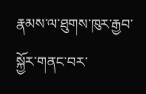རྣམས་ལ་ཐུགས་ཁུར་རྒྱབ་སྐྱོར་གནང་བར་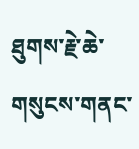ཐུགས་རྗེ་ཆེ་གསུངས་གནང་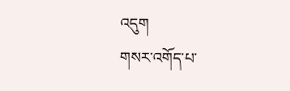འདུག
གསར་འགོད་པ་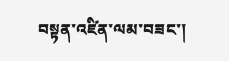བསྟན་འཛིན་ལམ་བཟང་།